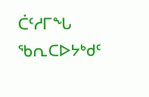ᑖᑦᓱᒥᖓ ᖃᕆᑕᐅᔭᒃᑯᑦ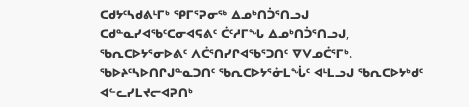ᑕᑯᔭᑦᓴᑯᕕᒻᒥᒃ ᕿᒥᕐᕈᓂᖅ ᐃᓄᒃᑎᑑᕐᑎᓗᒍ
ᑕᑯᓐᓇᓯᐊᖃᑦᑕᓂᐊᕋᕕᑦ ᑖᑦᓱᒥᖓ ᐃᓄᒃᑎᑑᕐᑎᓗᒍ, ᖃᕆᑕᐅᔭᕐᓂᐅᕕᑦ ᐱᑖᕐᑎᓯᒋᐊᖃᕐᑐᑎᑦ ᐁᐯᓄᑖᕐᒥᒃ. ᖃᐅᔨᑦᓴᐅᑎᒋᒍᓐᓇᑐᑎᑦ ᖃᕆᑕᐅᔭᕐᓃᒪᖔᑦ ᐊᒻᒪᓗᒍ ᖃᕆᑕᐅᔭᒃᑯᑦ ᐊᓪᓚᓯᒪᔪᓕᐊᕈᑎᒃ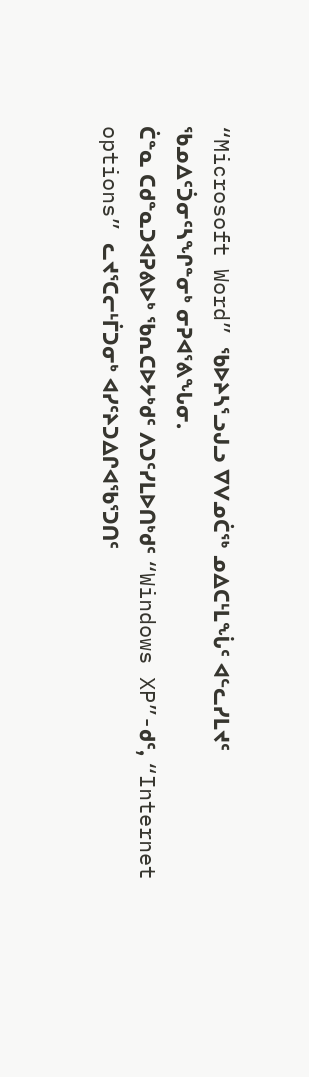“Microsoft Word” ᖃᐅᔨᓴᕐᓗᒍᓗ ᐁᐯᓄᑖᖅ ᓄᐃᑕᒻᒪᖔᑦ ᐊᓪᓚᓯᒪᔪᑦ ᖃᓄᐃᑦᑑᓂᑦᓴᖏᓐᓂᒃ ᓂᕈᐊᕐᕕᖓᓂ.
ᑖᓐᓇ ᑕᑯᓐᓇᑐᐊᕈᕕᐅᒃ ᖃᕆᑕᐅᔭᒃᑯᑦ ᐱᑐᑦᓯᒪᐅᑎᒃᑯᑦ “Windows XP”-ᑯᑦ, “Internet options” ᓚᔪᕐᑕᓕᒻᒦᑐᓂᒃ ᐊᓯᑦᔨᑐᐃᒋᐊᖃᕐᑐᑎᑦ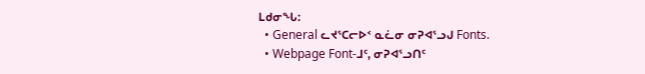ᒪᑯᓂᖓ:
  • General ᓚᔪᕐᑕᓕᐅᑉ ᓇᓛᓂ ᓂᕈᐊᕐᓗᒍ Fonts.
  • Webpage Font-ᒧᑦ, ᓂᕈᐊᕐᓗᑎᑦ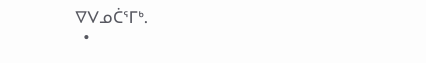ᐁᐯᓄᑖᕐᒥᒃ.
  •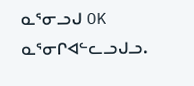ᓇᕐᓂᓗᒍ OK ᓇᕐᓂᒋᐊᓪᓚᓗᒍᓗ.